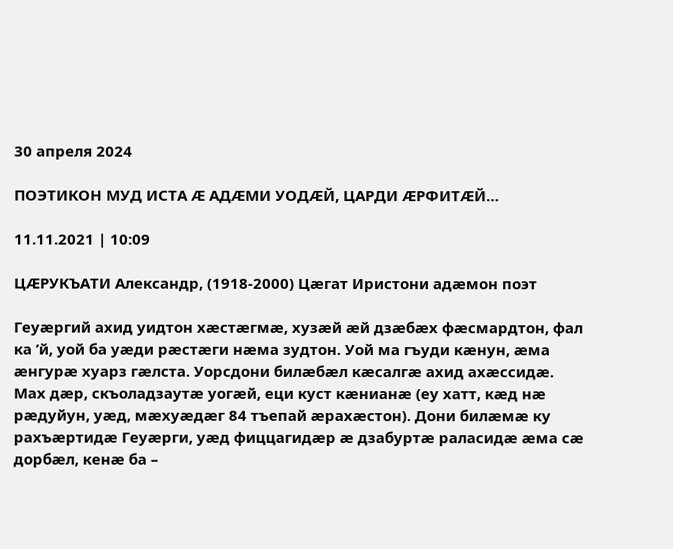30 апреля 2024

ПОЭТИКОН МУД ИСТА Ӕ АДӔМИ УОДӔЙ, ЦАРДИ ӔРФИТӔЙ…

11.11.2021 | 10:09

ЦÆРУКЪАТИ Александр, (1918-2000) Цæгат Иристони адæмон поэт

Геуӕргий ахид уидтон хӕстӕгмӕ, хузӕй ӕй дзӕбӕх фӕсмардтон, фал ка ’й, уой ба уӕди рӕстӕги нӕма зудтон. Уой ма гъуди кӕнун, ӕма ӕнгурӕ хуарз гӕлста. Уорсдони билӕбӕл кӕсалгӕ ахид ахӕссидӕ. Мах дӕр, скъоладзаутӕ уогӕй, еци куст кӕнианӕ (еу хатт, кӕд нӕ рӕдуйун, уӕд, мӕхуӕдӕг 84 тъепай ӕрахӕстон). Дони билӕмӕ ку рахъӕртидӕ Геуӕрги, уӕд фиццагидӕр ӕ дзабуртӕ раласидӕ ӕма сӕ дорбӕл, кенӕ ба –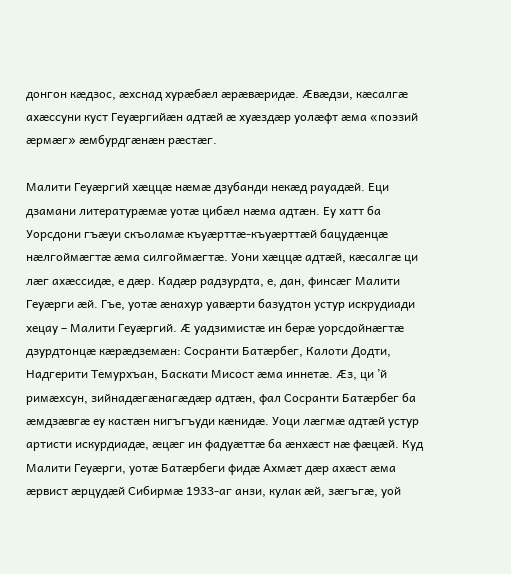донгон кӕдзос, ӕхснад хурӕбӕл ӕрӕвӕридӕ. Ӕвӕдзи, кӕсалгӕ ахӕссуни куст Геуӕргийӕн адтӕй ӕ хуӕздӕр уолӕфт ӕма «поэзий ӕрмӕг» ӕмбурдгӕнӕн рӕстӕг.

Малити Геуӕргий хӕццӕ нӕмӕ дзубанди некӕд рауадӕй. Еци дзамани литературӕмӕ уотӕ цибӕл нӕма адтӕн. Еу хатт ба Уорсдони гъӕуи скъоламӕ къуӕрттӕ-къуӕрттӕй бацудӕнцӕ нӕлгоймӕгтӕ ӕма силгоймӕгтӕ. Уони хӕццӕ адтӕй, кӕсалгӕ ци лӕг ахӕссидӕ, е дӕр. Кадӕр радзурдта, е, дан, финсӕг Малити Геуӕрги ӕй. Гъе, уотӕ ӕнахур уавӕрти базудтон устур искрудиади хецау – Малити Геуӕргий. Ӕ уадзимистӕ ин берӕ уорсдойнӕгтӕ дзурдтонцӕ кӕрӕдземӕн: Сосранти Батӕрбег, Калоти Додти, Надгерити Темурхъан, Баскати Мисост ӕма иннетӕ. Ӕз, ци ’й римӕхсун, зийнадӕгӕнагӕдӕр адтӕн, фал Сосранти Батӕрбег ба ӕмдзӕвгӕ еу кастӕн нигъгъуди кӕнидӕ. Уоци лӕгмӕ адтӕй устур артисти искурдиадӕ, ӕцӕг ин фадуӕттӕ ба ӕнхӕст нӕ фӕцӕй. Куд Малити Геуӕрги, уотӕ Батӕрбеги фидӕ Ахмӕт дӕр ахӕст ӕма ӕрвист ӕрцудӕй Сибирмӕ 1933-аг анзи, кулак ӕй, зӕгъгӕ, уой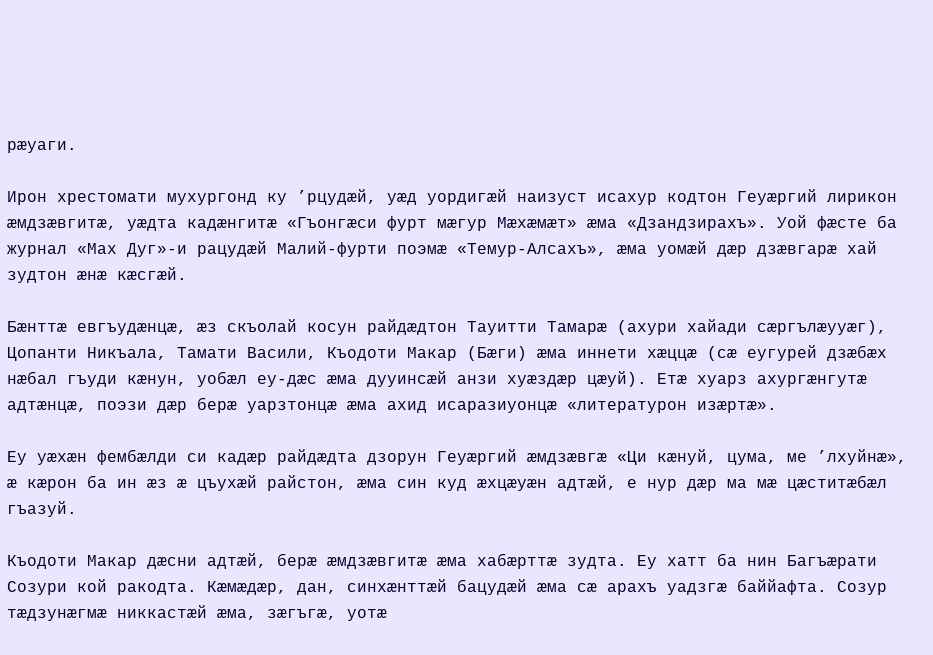рӕуаги.

Ирон хрестомати мухургонд ку ’рцудӕй, уӕд уордигӕй наизуст исахур кодтон Геуӕргий лирикон ӕмдзӕвгитӕ, уӕдта кадӕнгитӕ «Гъонгӕси фурт мӕгур Мӕхӕмӕт» ӕма «Дзандзирахъ». Уой фӕсте ба журнал «Мах Дуг»-и рацудӕй Малий-фурти поэмӕ «Темур-Алсахъ», ӕма уомӕй дӕр дзӕвгарӕ хай зудтон ӕнӕ кӕсгӕй.

Бӕнттӕ евгъудӕнцӕ, ӕз скъолай косун райдӕдтон Тауитти Тамарӕ (ахури хайади сӕргълӕууӕг), Цопанти Никъала, Тамати Васили, Къодоти Макар (Бӕги) ӕма иннети хӕццӕ (сӕ еугурей дзӕбӕх нӕбал гъуди кӕнун, уобӕл еу-дӕс ӕма дууинсӕй анзи хуӕздӕр цӕуй). Етӕ хуарз ахургӕнгутӕ адтӕнцӕ, поэзи дӕр берӕ уарзтонцӕ ӕма ахид исаразиуонцӕ «литературон изӕртӕ».

Еу уӕхӕн фембӕлди си кадӕр райдӕдта дзорун Геуӕргий ӕмдзӕвгӕ «Ци кӕнуй, цума, ме ’лхуйнӕ», ӕ кӕрон ба ин ӕз ӕ цъухӕй райстон, ӕма син куд ӕхцӕуӕн адтӕй, е нур дӕр ма мӕ цӕститӕбӕл гъазуй.

Къодоти Макар дӕсни адтӕй, берӕ ӕмдзӕвгитӕ ӕма хабӕрттӕ зудта. Еу хатт ба нин Багъӕрати Созури кой ракодта. Кӕмӕдӕр, дан, синхӕнттӕй бацудӕй ӕма сӕ арахъ уадзгӕ баййафта. Созур тӕдзунӕгмӕ никкастӕй ӕма, зӕгъгӕ, уотӕ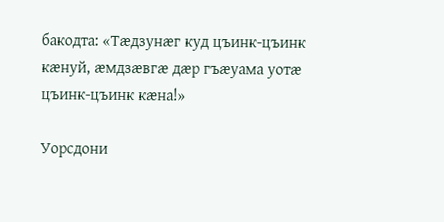бакодта: «Тӕдзунӕг куд цъинк-цъинк кӕнуй, ӕмдзӕвгӕ дӕр гъӕуама уотӕ цъинк-цъинк кӕна!»

Уорсдони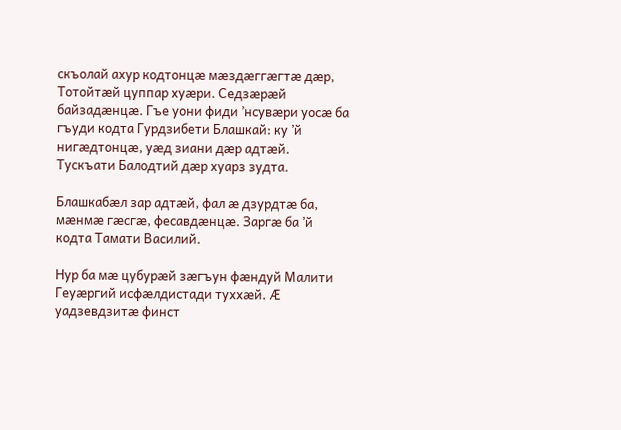скъолай ахур кодтонцӕ мӕздӕггӕгтӕ дӕр, Тотойтӕй цуппар хуӕри. Седзӕрӕй байзадӕнцӕ. Гъе уони фиди ’нсувӕри уосӕ ба гъуди кодта Гурдзибети Блашкай: ку ’й нигӕдтонцӕ, уӕд зиани дӕр адтӕй. Тускъати Балодтий дӕр хуарз зудта.

Блашкабӕл зар адтӕй, фал ӕ дзурдтӕ ба, мӕнмӕ гӕсгӕ, фесавдӕнцӕ. Заргӕ ба ’й кодта Тамати Василий.

Нур ба мӕ цубурӕй зӕгъун фӕндуй Малити Геуӕргий исфӕлдистади туххӕй. Ӕ уадзевдзитӕ финст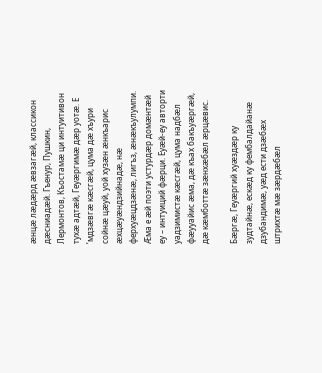ӕнцӕ лӕдӕрд ӕвзагӕй, классикон дӕсниадӕй. Гъенур, Пушкин, Лермонтов, Къостамӕ ци интуитивон тухӕ адтӕй, Геуӕргимӕ дӕр уотӕ. Е ’мдзӕвгӕ кӕсгӕй, цума дӕ хъури сойнӕ цӕуй, уой хузӕн ӕнкъарис ӕхцӕуӕндзийнадӕ, нӕ ферхуӕцдзӕнӕ, лигъз, ӕнӕкъулумпи. Ӕма е ӕй поэти устурдӕр домӕнтӕй еу – интуиций фӕрци. Еуӕй-еу авторти уадзимистӕ кӕсгӕй, цума надбӕл фӕууайис ӕма, дӕ къах бакъуӕргӕй, дӕ кӕмботтӕ зӕнхӕбӕл ӕрцӕвис.

Бӕргӕ, Геуӕргий хуӕздӕр ку зудтайнӕ, ескӕд ку фембалдайанӕ дзубандимӕ, уӕд ести дзӕбӕх штрихтӕ мӕ зӕрдӕбӕл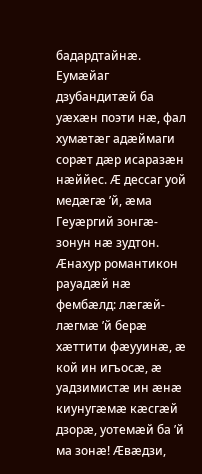бадардтайнӕ. Еумӕйаг дзубандитӕй ба уӕхӕн поэти нӕ, фал хумӕтӕг адӕймаги сорӕт дӕр исаразӕн нӕййес. Ӕ дессаг уой медӕгӕ ’й, ӕма Геуӕргий зонгӕ-зонун нӕ зудтон. Ӕнахур романтикон рауадӕй нӕ фембӕлд: лӕгӕй-лӕгмӕ ’й берӕ хӕттити фӕууинӕ, ӕ кой ин игъосӕ, ӕ уадзимистӕ ин ӕнӕ киунугӕмӕ кӕсгӕй дзорӕ, уотемӕй ба ’й ма зонӕ! Ӕвӕдзи,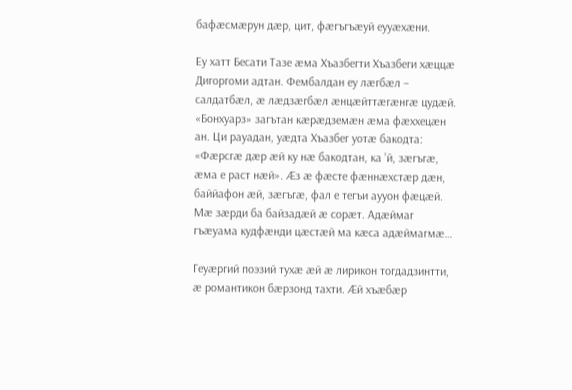бафӕсмӕрун дӕр, цит, фӕгъгъӕуй еууӕхӕни.

Еу хатт Бесати Тазе ӕма Хъазбегти Хъазбеги хӕццӕ Дигоргоми адтан. Фембалдан еу лӕгбӕл – салдатбӕл, ӕ лӕдзӕгбӕл ӕнцӕйттӕгӕнгӕ цудӕй. «Бонхуарз» загътан кӕрӕдземӕн ӕма фӕххецӕн ан. Ци рауадан, уӕдта Хъазбег уотӕ бакодта: «Фӕрсгӕ дӕр ӕй ку нӕ бакодтан, ка ’й, зӕгъгӕ, ӕма е раст нӕй». Ӕз ӕ фӕсте фӕннӕхстӕр дӕн, баййафон ӕй, зӕгъгӕ, фал е тегъи аууон фӕцӕй. Мӕ зӕрди ба байзадӕй ӕ сорӕт. Адӕймаг гъӕуама кудфӕнди цӕстӕй ма кӕса адӕймагмӕ…

Геуӕргий поэзий тухӕ ӕй ӕ лирикон тогдадзинтти, ӕ романтикон бӕрзонд тахти. Ӕй хъӕбӕр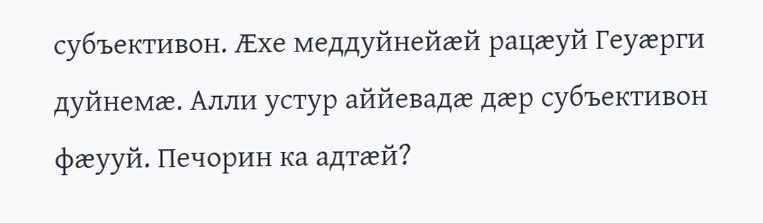субъективон. Ӕхе меддуйнейӕй рацӕуй Геуӕрги дуйнемӕ. Алли устур аййевадӕ дӕр субъективон фӕууй. Печорин ка адтӕй?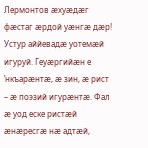Лермонтов ӕхуӕдӕг фӕстаг ӕрдой уӕнгӕ дӕр! Устур аййевадӕ уотемӕй игуруй. Геуӕргийӕн е ’нкъарӕнтӕ, ӕ зин, ӕ рист – ӕ поэзий игурӕнтӕ. Фал ӕ уод еске ристӕй ӕнӕресгӕ нӕ адтӕй,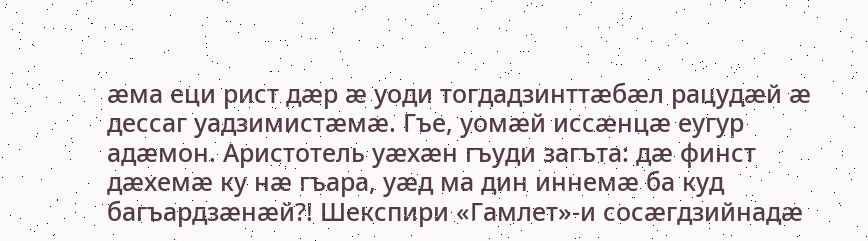ӕма еци рист дӕр ӕ уоди тогдадзинттӕбӕл рацудӕй ӕ дессаг уадзимистӕмӕ. Гъе, уомӕй иссӕнцӕ еугур адӕмон. Аристотель уӕхӕн гъуди загъта: дӕ финст дӕхемӕ ку нӕ гъара, уӕд ма дин иннемӕ ба куд багъардзӕнӕй?! Шекспири «Гамлет»-и сосӕгдзийнадӕ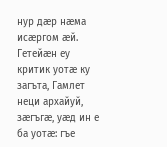нур дӕр нӕма исӕргом ӕй. Гетейӕн еу критик уотӕ ку загъта, Гамлет неци архайуй, зӕгъгӕ, уӕд ин е ба уотӕ: гъе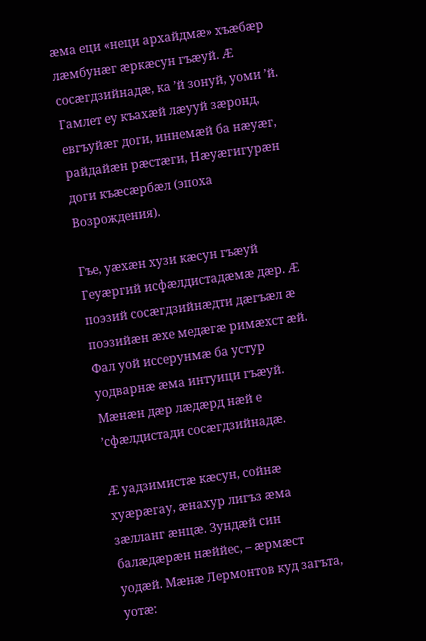ӕма еци «неци архайдмӕ» хъӕбӕр лӕмбунӕг ӕркӕсун гъӕуй. Ӕ сосӕгдзийнадӕ, ка ’й зонуй, уоми ’й. Гамлет еу къахӕй лӕууй зӕронд, евгъуйӕг доги, иннемӕй ба нӕуӕг, райдайӕн рӕстӕги, Нӕуӕгигурӕн доги къӕсӕрбӕл (эпоха Возрождения).

Гъе, уӕхӕн хузи кӕсун гъӕуй Геуӕргий исфӕлдистадӕмӕ дӕр. Ӕ поэзий сосӕгдзийнӕдти дӕгъӕл ӕ поэзийӕн ӕхе медӕгӕ римӕхст ӕй. Фал уой иссерунмӕ ба устур уодварнӕ ӕма интуици гъӕуй. Мӕнӕн дӕр лӕдӕрд нӕй е ’сфӕлдистади сосӕгдзийнадӕ.

Ӕ уадзимистӕ кӕсун, сойнӕ хуӕрӕгау, ӕнахур лигъз ӕма зӕлланг ӕнцӕ. Зундӕй син балӕдӕрӕн нӕййес, – ӕрмӕст уодӕй. Мӕнӕ Лермонтов куд загъта, уотӕ: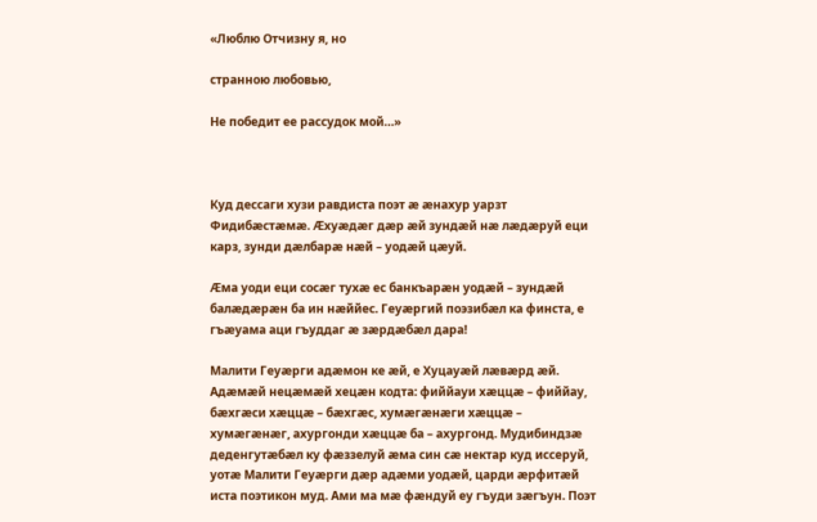«Люблю Отчизну я, но

странною любовью,

Не победит ее рассудок мой…»



Куд дессаги хузи равдиста поэт ӕ ӕнахур уарзт Фидибӕстӕмӕ. Ӕхуӕдӕг дӕр ӕй зундӕй нӕ лӕдӕруй еци карз, зунди дӕлбарӕ нӕй – уодӕй цӕуй.

Ӕма уоди еци сосӕг тухӕ ес банкъарӕн уодӕй – зундӕй балӕдӕрӕн ба ин нӕййес. Геуӕргий поэзибӕл ка финста, е гъӕуама аци гъуддаг ӕ зӕрдӕбӕл дара!

Малити Геуӕрги адӕмон ке ӕй, е Хуцауӕй лӕвӕрд ӕй. Адӕмӕй нецӕмӕй хецӕн кодта: фиййауи хӕццӕ – фиййау, бӕхгӕси хӕццӕ – бӕхгӕс, хумӕгӕнӕги хӕццӕ – хумӕгӕнӕг, ахургонди хӕццӕ ба – ахургонд. Мудибиндзӕ деденгутӕбӕл ку фӕззелуй ӕма син сӕ нектар куд иссеруй, уотӕ Малити Геуӕрги дӕр адӕми уодӕй, царди ӕрфитӕй иста поэтикон муд. Ами ма мӕ фӕндуй еу гъуди зӕгъун. Поэт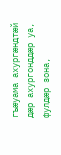гъӕуама ахургӕндтӕй дӕр ахургонддӕр уа, фулдӕр зона,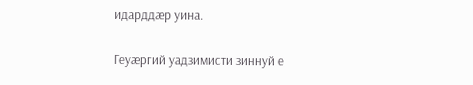идарддӕр уина.

Геуӕргий уадзимисти зиннуй е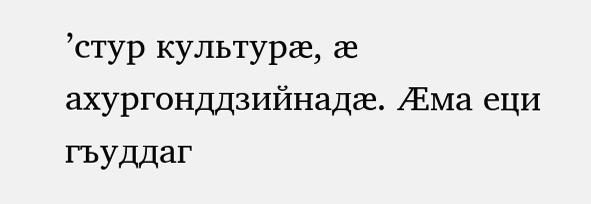’стур культурӕ, ӕ ахургонддзийнадӕ. Ӕма еци гъуддаг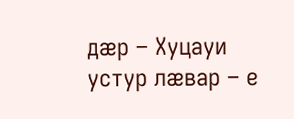дӕр – Хуцауи устур лӕвар – е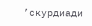’скурдиади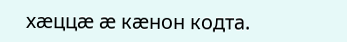хӕццӕ ӕ кӕнон кодта.